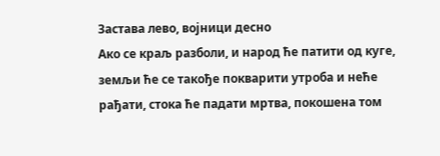Застава лево, војници десно
Ако се краљ разболи, и народ ће патити од куге, земљи ће се такође покварити утроба и неће рађати, стока ће падати мртва, покошена том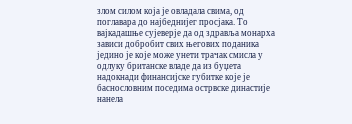злом силом која је овладала свима, од поглавара до најбеднијег просјака. То вајкадашње сујеверје да од здравља монарха зависи добробит свих његових поданика једино је које може унети трачак смисла у одлуку британске владе да из буџета надокнади финансијске губитке које је баснословним поседима острвске династије нанела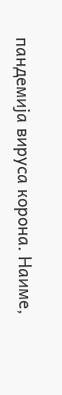пандемија вируса корона. Наиме,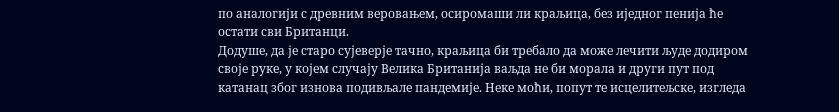по аналогији с древним веровањем, осиромаши ли краљица, без иједног пенија ће остати сви Британци.
Додуше, да је старо сујеверје тачно, краљица би требало да може лечити људе додиром своје руке, у којем случају Велика Британија ваљда не би морала и други пут под катанац због изнова подивљале пандемије. Неке моћи, попут те исцелитељске, изгледа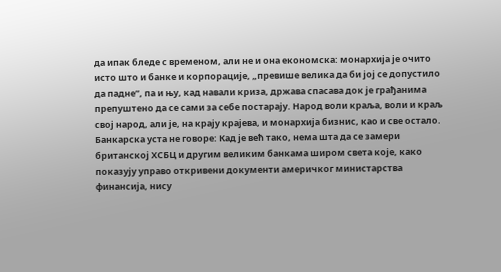да ипак бледе с временом, али не и она економска: монархија је очито исто што и банке и корпорације, „превише велика да би јој се допустило да падне”, па и њу, кад навали криза, држава спасава док је грађанима препуштено да се сами за себе постарају. Народ воли краља, воли и краљ свој народ, али је, на крају крајева, и монархија бизнис, као и све остало.
Банкарска уста не говоре: Кад је већ тако, нема шта да се замери британској ХСБЦ и другим великим банкама широм света које, како показују управо откривени документи америчког министарства финансија, нису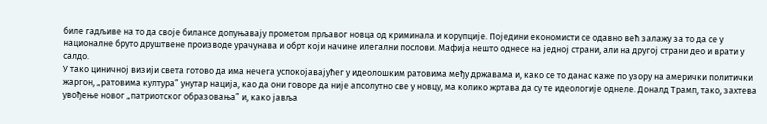биле гадљиве на то да своје билансе допуњавају прометом прљавог новца од криминала и корупције. Поједини економисти се одавно већ залажу за то да се у националне бруто друштвене производе урачунава и обрт који начине илегални послови. Мафија нешто однесе на једној страни, али на другој страни део и врати у салдо.
У тако циничној визији света готово да има нечега успокојавајућег у идеолошким ратовима међу државама и, како се то данас каже по узору на амерички политички жаргон, „ратовима култура” унутар нација, као да они говоре да није апсолутно све у новцу, ма колико жртава да су те идеологије однеле. Доналд Трамп, тако, захтева увођење новог „патриотског образовања” и, како јавља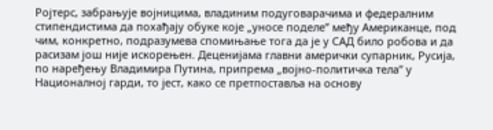Ројтерс, забрањује војницима, владиним подуговарачима и федералним стипендистима да похађају обуке које „уносе поделе” међу Американце, под чим, конкретно, подразумева спомињање тога да је у САД било робова и да расизам још није искорењен. Деценијама главни амерички супарник, Русија, по наређењу Владимира Путина, припрема „војно-политичка тела” у Националној гарди, то јест, како се претпоставља на основу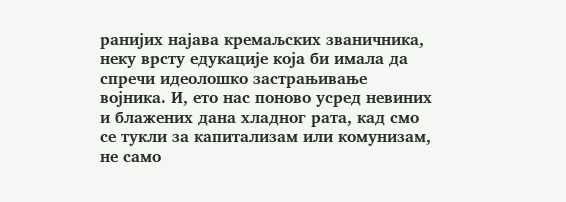ранијих најава кремаљских званичника, неку врсту едукације која би имала да спречи идеолошко застрањивање војника. И, ето нас поново усред невиних и блажених дана хладног рата, кад смо се тукли за капитализам или комунизам, не само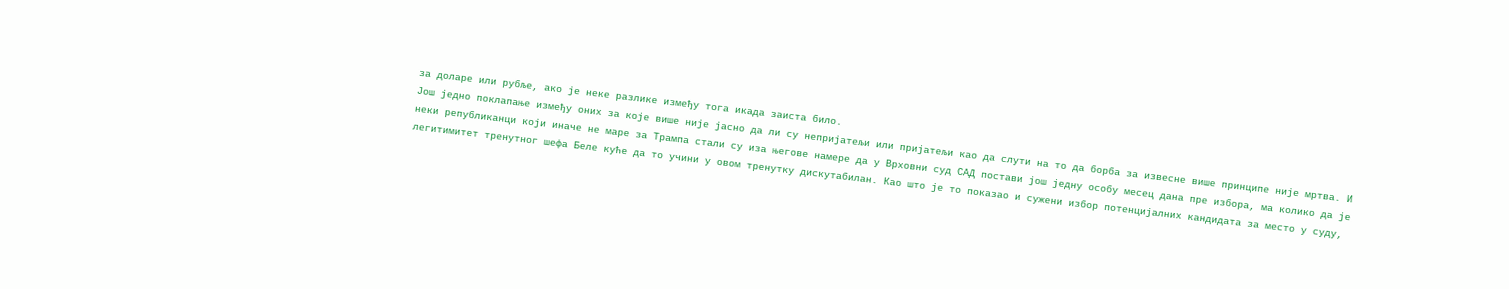за доларе или рубље, ако је неке разлике између тога икада заиста било.
Још једно поклапање између оних за које више није јасно да ли су непријатељи или пријатељи као да слути на то да борба за извесне више принципе није мртва. И неки републиканци који иначе не маре за Трампа стали су иза његове намере да у Врховни суд САД постави још једну особу месец дана пре избора, ма колико да је легитимитет тренутног шефа Беле куће да то учини у овом тренутку дискутабилан. Као што је то показао и сужени избор потенцијалних кандидата за место у суду,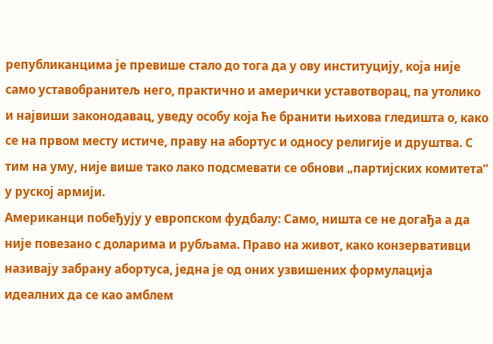републиканцима је превише стало до тога да у ову институцију, која није само уставобранитељ него, практично и амерички уставотворац, па утолико и највиши законодавац, уведу особу која ће бранити њихова гледишта о, како се на првом месту истиче, праву на абортус и односу религије и друштва. С тим на уму, није више тако лако подсмевати се обнови „партијских комитета” у руској армији.
Американци побеђују у европском фудбалу: Само, ништа се не догађа а да није повезано с доларима и рубљама. Право на живот, како конзервативци називају забрану абортуса, једна је од оних узвишених формулација идеалних да се као амблем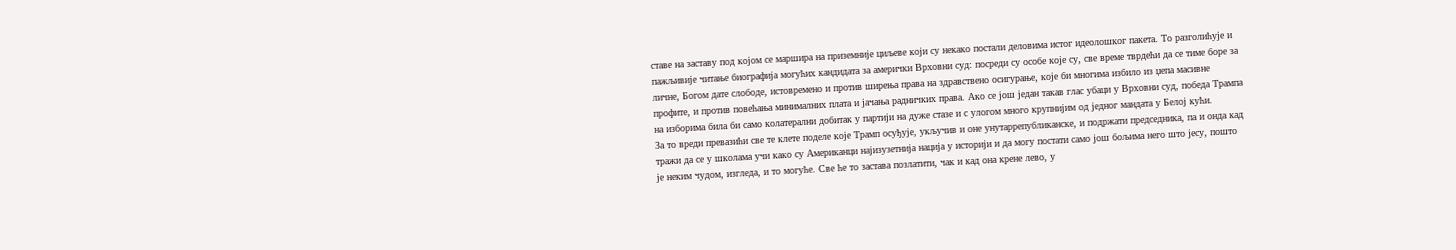ставе на заставу под којом се маршира на приземније циљеве који су некако постали деловима истог идеолошког пакета. То разголићује и пажљивије читање биографија могућих кандидата за амерички Врховни суд: посреди су особе које су, све време тврдећи да се тиме боре за личне, Богом дате слободе, истовремено и против ширења права на здравствено осигурање, које би многима избило из џепа масивне профите, и против повећања минималних плата и јачања радничких права. Ако се још један такав глас убаци у Врховни суд, победа Трампа на изборима била би само колатерални добитак у партији на дуже стазе и с улогом много крупнијим од једног мандата у Белој кући.
За то вреди превазићи све те клете поделе које Трамп осуђује, укључив и оне унутаррепубликанске, и подржати председника, па и онда кад тражи да се у школама учи како су Американци најизузетнија нација у историји и да могу постати само још бољима него што јесу, пошто је неким чудом, изгледа, и то могуће. Све ће то застава позлатити, чак и кад она крене лево, у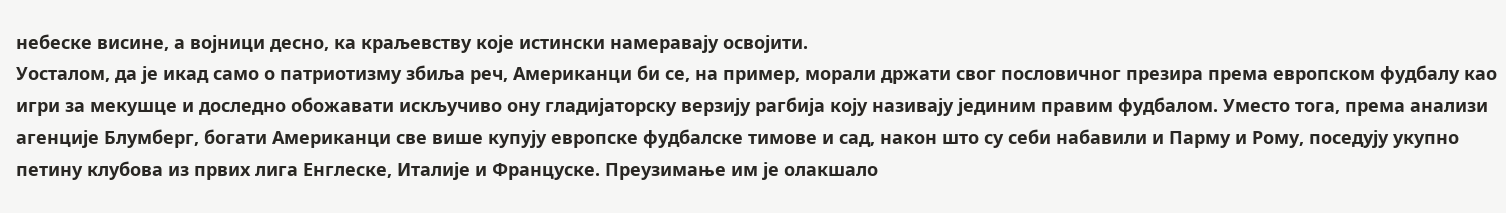небеске висине, а војници десно, ка краљевству које истински намеравају освојити.
Уосталом, да је икад само о патриотизму збиља реч, Американци би се, на пример, морали држати свог пословичног презира према европском фудбалу као игри за мекушце и доследно обожавати искључиво ону гладијаторску верзију рагбија коју називају јединим правим фудбалом. Уместо тога, према анализи агенције Блумберг, богати Американци све више купују европске фудбалске тимове и сад, након што су себи набавили и Парму и Рому, поседују укупно петину клубова из првих лига Енглеске, Италије и Француске. Преузимање им је олакшало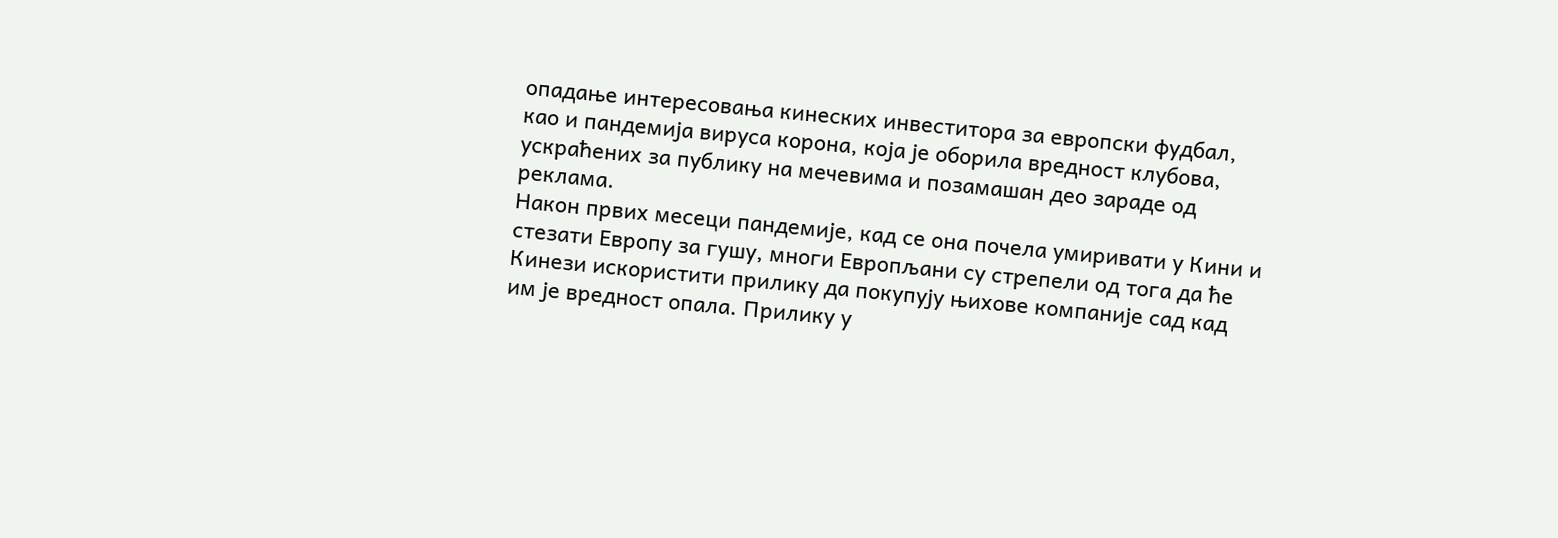опадање интересовања кинеских инвеститора за европски фудбал, као и пандемија вируса корона, која је оборила вредност клубова, ускраћених за публику на мечевима и позамашан део зараде од реклама.
Након првих месеци пандемије, кад се она почела умиривати у Кини и стезати Европу за гушу, многи Европљани су стрепели од тога да ће Кинези искористити прилику да покупују њихове компаније сад кад им је вредност опала. Прилику у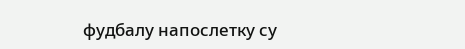фудбалу напослетку су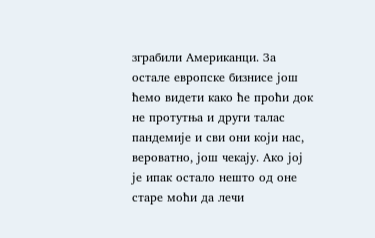зграбили Американци. За остале европске бизнисе још ћемо видети како ће проћи док не протутња и други талас пандемије и сви они који нас, вероватно, још чекају. Ако јој је ипак остало нешто од оне старе моћи да лечи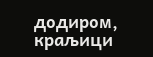додиром, краљици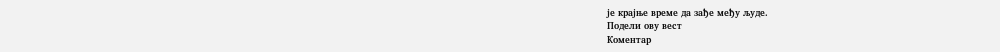је крајње време да зађе међу људе.
Подели ову вест
Комeнтар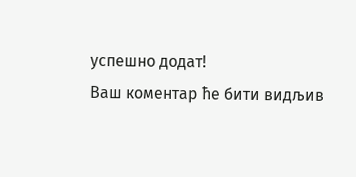успeшно додат!
Ваш комeнтар ћe бити видљив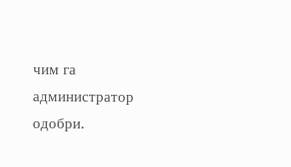чим га администратор одобри.